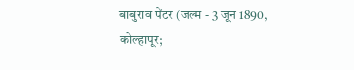बाबुराव पेंटर (जल्म - 3 जून 1890, कोल्हापूर;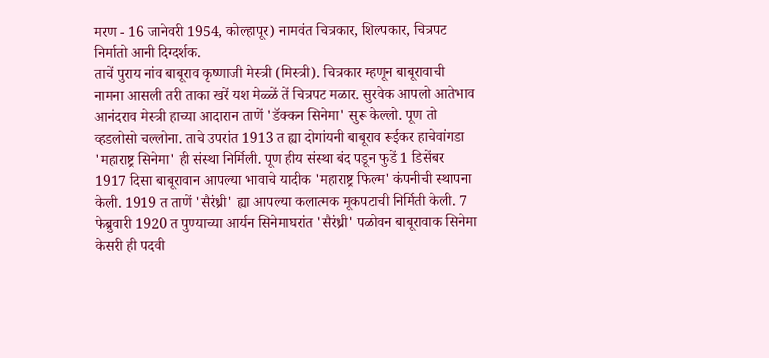मरण - 16 जानेवरी 1954, कोल्हापूर) नामवंत चित्रकार, शिल्पकार, चित्रपट निर्मातो आनी दिग्दर्शक.
ताचें पुराय नांव बाबूराव कृष्णाजी मेस्त्री (मिस्त्री). चित्रकार म्हणून बाबूरावाची नामना आसली तरी ताका खरें यश मेळ्ळें तें चित्रपट मळार. सुरवेक आपलो आतेभाव आनंदराव मेस्त्री हाच्या आदारान ताणें 'डॅक्कन सिनेमा' सुरू केल्लो. पूण तो व्हडलोसो चल्लोना. ताचे उपरांत 1913 त ह्या दोगांयनी बाबूराव रूईकर हाचेवांगडा 'महाराष्ट्र सिनेमा' ही संस्था निर्मिली. पूण हीय संस्था बंद पडून फुडें 1 डिसेंबर 1917 दिसा बाबूरावान आपल्या भावाचे यादीक 'महाराष्ट्र फिल्म' कंपनीची स्थापना केली. 1919 त ताणें 'सैरंध्री' ह्या आपल्या कलात्मक मूकपटाची निर्मिती केली. 7 फेब्रुवारी 1920 त पुण्याच्या आर्यन सिनेमाघरांत 'सैरंध्री' पळोवन बाबूरावाक सिनेमा केसरी ही पदवी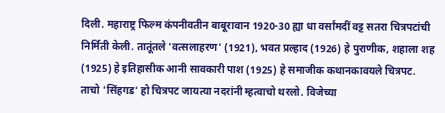दिली. महाराष्ट्र फिल्म कंपनीवतीन बाबूरावान 1920-30 ह्या धा वर्सांमदीं वट्ट सतरा चित्रपटांची निर्मिती केली. तातूंतले 'वत्सलाहरण' (1921), भवत प्रल्हाद (1926) हे पुराणीक, शहाला शह (1925) हे इतिहासीक आनी सावकारी पाश (1925) हे समाजीक कथानकावयले चित्रपट.
ताचो 'सिंहगड' हो चित्रपट जायत्या नदरांनी म्हत्वाचो थरलो. विजेच्या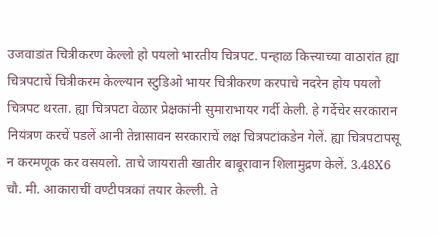उजवाडांत चित्रीकरण केल्लो हो पयलो भारतीय चित्रपट. पन्हाळ कित्त्याच्या वाठारांत ह्या चित्रपटाचें चित्रीकरम केल्ल्यान स्टुडिओ भायर चित्रीकरण करपाचे नदरेन होय पयलो चित्रपट थरता. ह्या चित्रपटा वेळार प्रेक्षकांनी सुमाराभायर गर्दी केली. हे गर्देचेर सरकारान नियंत्रण करचें पडलें आनी तेन्नासावन सरकाराचें लक्ष चित्रपटांकडेन गेलें. ह्या चित्रपटापसू न करमणूक कर वसयलो. ताचे जायराती खातीर बाबूरावान शिलामुद्रण केलें. 3.48X6 चौ. मी. आकाराचीं वण्टीपत्रकां तयार केल्ली. ते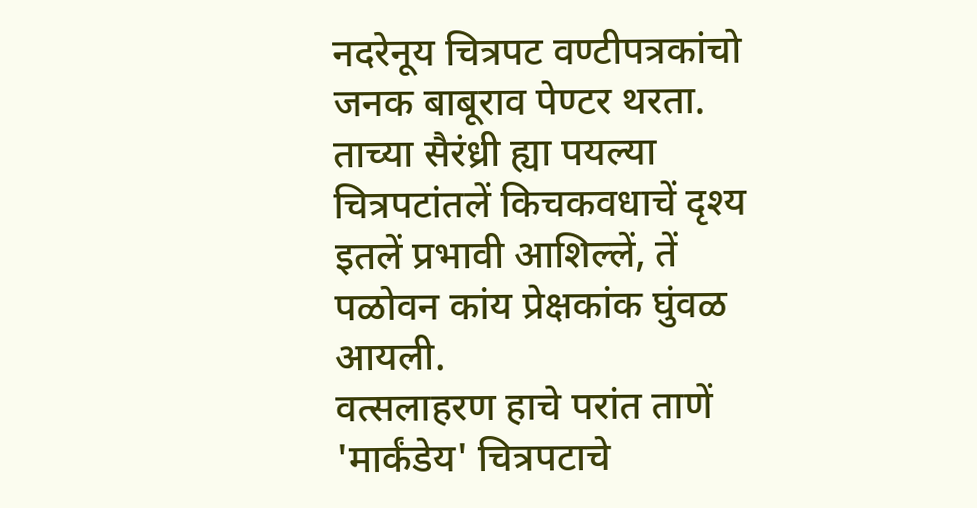नदरेनूय चित्रपट वण्टीपत्रकांचो जनक बाबूराव पेण्टर थरता. ताच्या सैरंध्री ह्या पयल्या चित्रपटांतलें किचकवधाचें दृश्य इतलें प्रभावी आशिल्लें, तें पळोवन कांय प्रेक्षकांक घुंवळ आयली.
वत्सलाहरण हाचे परांत ताणें 'मार्कंडेय' चित्रपटाचे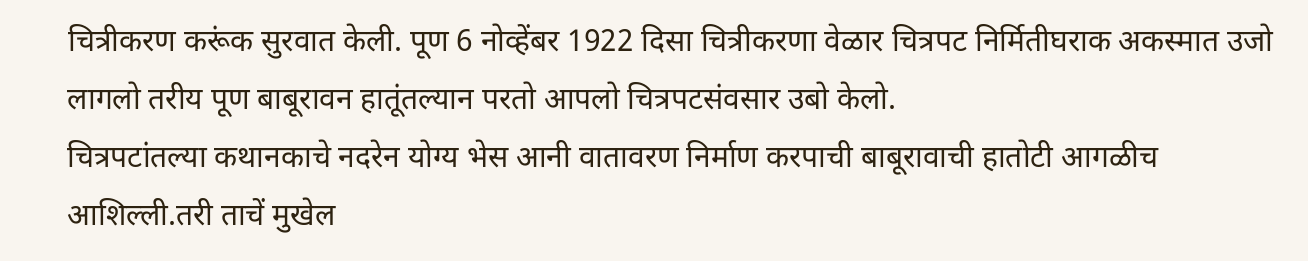चित्रीकरण करूंक सुरवात केली. पूण 6 नोव्हेंबर 1922 दिसा चित्रीकरणा वेळार चित्रपट निर्मितीघराक अकस्मात उजो लागलो तरीय पूण बाबूरावन हातूंतल्यान परतो आपलो चित्रपटसंवसार उबो केलो.
चित्रपटांतल्या कथानकाचे नदरेन योग्य भेस आनी वातावरण निर्माण करपाची बाबूरावाची हातोटी आगळीच आशिल्ली.तरी ताचें मुखेल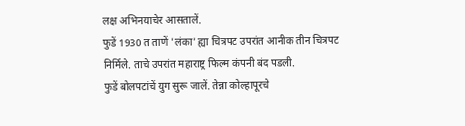लक्ष अभिनयाचेर आसतालें.
फुडें 1930 त ताणें 'लंका' ह्या चित्रपट उपरांत आनीक तीन चित्रपट निर्मिले. ताचे उपरांत महाराष्ट्र फिल्म कंपनी बंद पडली.
फुडें बोलपटांचें युग सुरू जालें. तेन्ना कोल्हापूरचे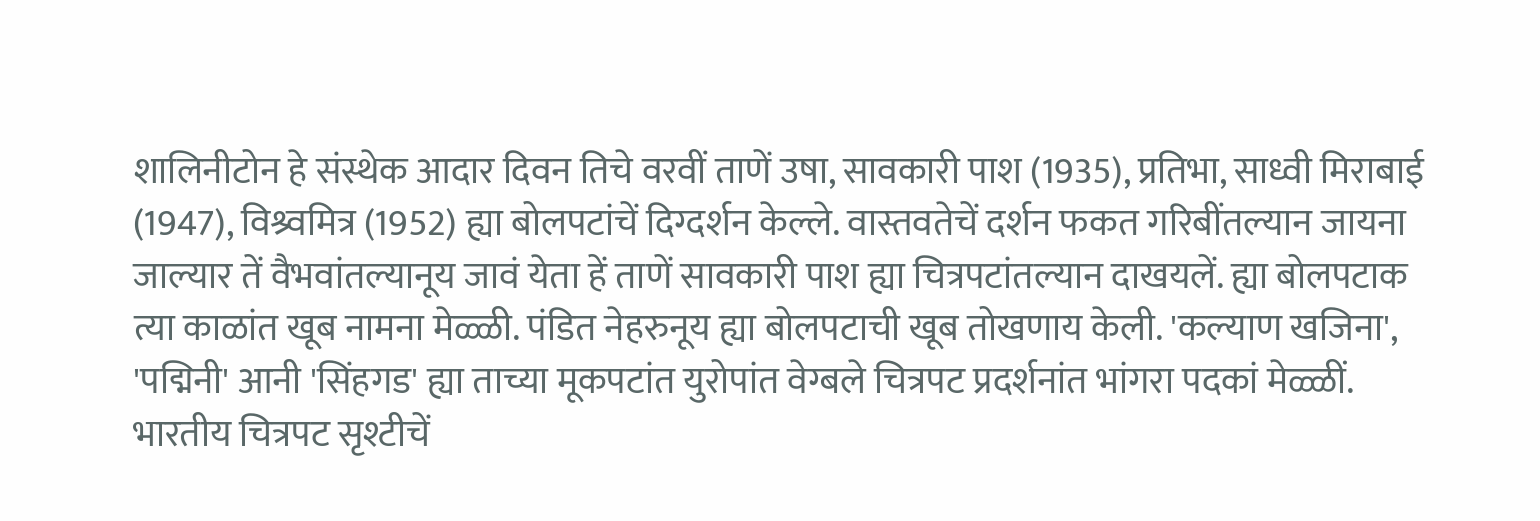शालिनीटोन हे संस्थेक आदार दिवन तिचे वरवीं ताणें उषा, सावकारी पाश (1935), प्रतिभा, साध्वी मिराबाई (1947), विश्र्वमित्र (1952) ह्या बोलपटांचें दिग्दर्शन केल्ले. वास्तवतेचें दर्शन फकत गरिबींतल्यान जायना जाल्यार तें वैभवांतल्यानूय जावं येता हें ताणें सावकारी पाश ह्या चित्रपटांतल्यान दाखयलें. ह्या बोलपटाक त्या काळांत खूब नामना मेळ्ळी. पंडित नेहरुनूय ह्या बोलपटाची खूब तोखणाय केली. 'कल्याण खजिना', 'पद्मिनी' आनी 'सिंहगड' ह्या ताच्या मूकपटांत युरोपांत वेग्बले चित्रपट प्रदर्शनांत भांगरा पदकां मेळ्ळीं. भारतीय चित्रपट सृश्टीचें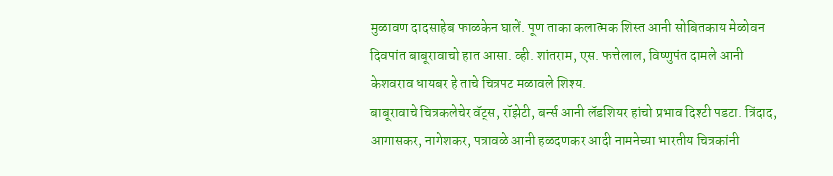मुळावण दादसाहेब फाळकेन घालें. पूण ताका कलात्मक शिस्त आनी सोबितकाय मेळोवन दिवपांत बाबूरावाचो हात आसा. व्ही. शांतराम, एस. फत्तेलाल, विष्णुपंत दामले आनी केशवराव धायबर हे ताचे चित्रपट मळावले शिश्य.
बाबूरावाचे चित्रकलेचेर वॅट्स, रॉझेटी, बर्न्स आनी लॅडशियर हांचो प्रभाव दिश्टी पडटा. त्रिंदाद, आगासकर, नागेशकर, पत्रावळे आनी हळदणकर आदी नामनेच्या भारतीय चित्रकांनी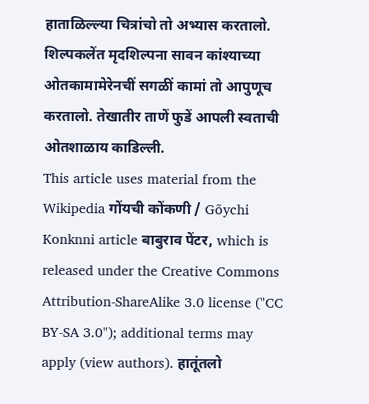हाताळिल्ल्या चित्रांचो तो अभ्यास करतालो. शिल्पकलेंत मृदशिल्पना सावन कांश्याच्या ओतकामामेरेनचीं सगळीं कामां तो आपुणूच करतालो. तेखातीर ताणें फुडें आपली स्वताची ओतशाळाय काडिल्ली.
This article uses material from the Wikipedia गोंयची कोंकणी / Gõychi Konknni article बाबुराव पेंटर, which is released under the Creative Commons Attribution-ShareAlike 3.0 license ("CC BY-SA 3.0"); additional terms may apply (view authors). हातूंतलो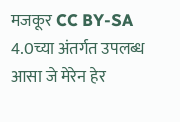मजकूर CC BY-SA 4.0च्या अंतर्गत उपलब्ध आसा जे मेरेन हेर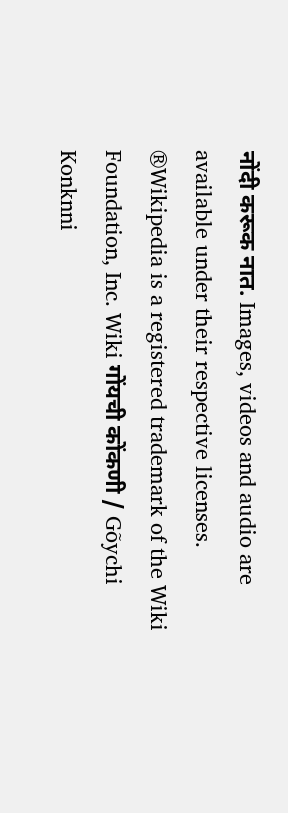नोंदी करूक नात. Images, videos and audio are available under their respective licenses.
®Wikipedia is a registered trademark of the Wiki Foundation, Inc. Wiki गोंयची कोंकणी / Gõychi Konknni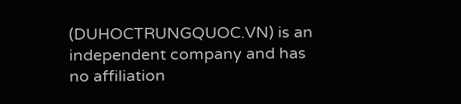(DUHOCTRUNGQUOC.VN) is an independent company and has no affiliation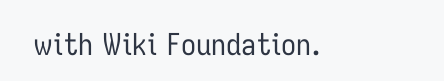with Wiki Foundation.